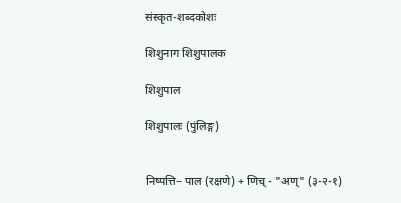संस्कृत-शब्दकोशः

शिशुनाग शिशुपालक

शिशुपाल

शिशुपालः (पुंलिङ्ग)


निष्पत्ति− पाल (रक्षणे) + णिच् - "अण्" (३-२-१)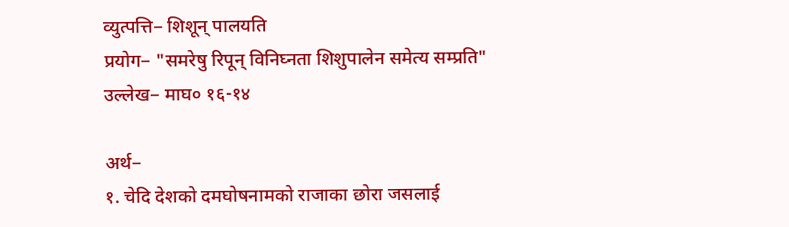व्युत्पत्ति− शिशून् पालयति
प्रयोग− "समरेषु रिपून् विनिघ्नता शिशुपालेन समेत्य सम्प्रति"
उल्लेख− माघ० १६-१४

अर्थ−
१. चेदि देशको दमघोषनामको राजाका छोरा जसलाई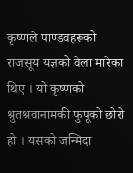कृष्णले पाण्डवहरूको राजसूय यज्ञको वेला मारेका थिए । यो कृष्णको श्रुतश्रवानामकी फुपूको छोरो हो । यसको जन्मिदा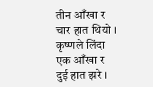तीन आँखा र चार हात थियो । कृष्णले लिंदा एक आँखा र दुई हात झरे ।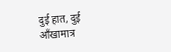दुई हात, दुई आँखामात्र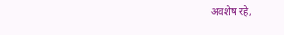अवशेष रहे,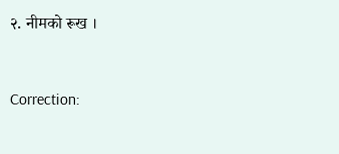२. नीमको रूख ।



Correction: